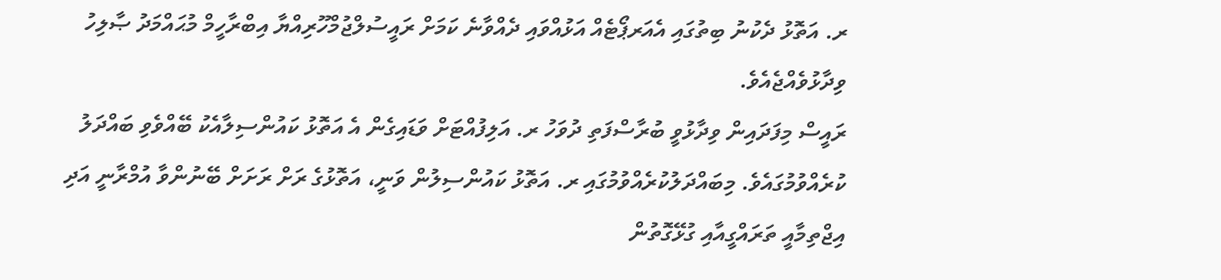ރ. އަތޮޅު ދެކުނު ބިތުގައި އެއަރޕޯޓެއް އަޅުއްވައި ދެއްވާނެ ކަމަށް ރައީސުލްޖުމްހޫރިއްޔާ އިބްރާހީމް މުޙައްމަދު ޞާލިހު ވިދާޅުވެއްޖެއެވެ.
ރައީސް މިފަދައިން ވިދާޅުވީ ބުރާސްފަތި ދުވަހު ރ. އަލިފުއްޓަށް ވަޑައިގެން އެ އަތޮޅު ކައުންސިލާއެކު ބޭއްވެވި ބައްދަލު ކުރެއްވުމުގައެވެ. މިބައްދަލުކުރެއްވުމުގައި ރ. އަތޮޅު ކައުންސިލުން ވަނީ، އަތޮޅުގެ ރަށް ރަށަށް ބޭނުންވާ އުމްރާނީ އަދި އިޖްތިމާއީ ތަރައްގީއާއި ގުޅޭގޮތުން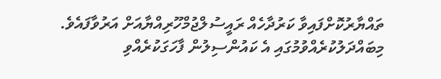ތައްޔާރުކޮށްފައިވާ ކަރުދާހެއް ރައީސުލްޖުމްހޫރިއްޔާއަށް އަރުވާފައެވެ.
މިބައްދަލުކުރެއްވުމުގައި އެ ކައުންސިލުން ފާހަގަކުރެއްވި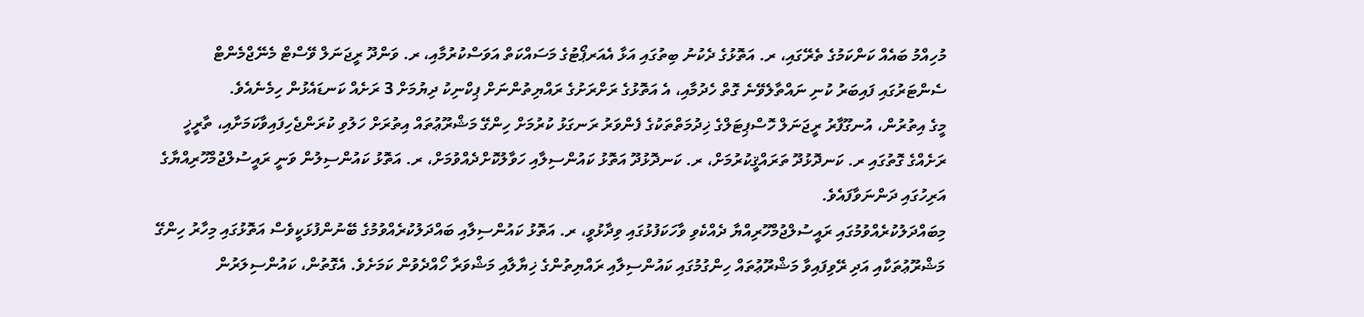މުހިއްމު ބައެއް ކަންކަމުގެ ތެރޭގައި، ރ. އަތޮޅުގެ ދެކުނު ބިތުގައި އަޅާ އެއަރޕޯޓުގެ މަސައްކަތް އަވަސްކުރުމާއި، ރ. ވަންދޫ ރީޖަނަލް ވޭސްޓް މެނޭޖްމެންޓް ސެންޓަރުގައި ފައިބަރު ކުނި ނައްތާލެވޭނެ ގޮތް ހެދުމާއި، އެ އަތޮޅުގެ ރަށްރަށުގެ ރައްޔިތުންނަށް ޕިކްނިކު ދިޔުމަށް 3 ރަށެއް ކަނޑައެޅުން ހިމެނެއެވެ.
މީގެ އިތުރުން، އުނގޫފާރު ރީޖަނަލް ހޮސްޕިޓަލްގެ ޚިދުމަތްތަކުގެ ފެންވަރު ރަނގަޅު ކުރުމަށް ހިންގޭ މަޝްރޫޢުތައް އިތުރަށް ހަލުވި ކުރަންޖެހިފައިވާކަމަށާއި، ތާރީޚީ ރަށެއްގެ ގޮތުގައި ރ. ކަނދޮޅުދޫ ތަރައްޤީކުރުމަށް، ރ. ކަނދޮޅުދޫ އަތޮޅު ކައުންސިލާއި ހަވާލުކޮށްދެއްވުމަށް، ރ. އަތޮޅު ކައުންސިލުން ވަނީ ރައީސުލްޖުމްހޫރިއްޔާގެ އަރިހުގައި ދަންނަވާފައެވެ.
މިބައްދަލުކުރެއްވުމުގައި ރައީސުލްޖުމްހޫރިއްޔާ ދެއްކެވި ވާހަކަފުޅުގައި ވިދާޅުވީ، ރ. އަތޮޅު ކައުންސިލާއި ބައްދަލުކުރެއްވުމުގެ ބޭނުންފުޅަކީވެސް އަތޮޅުގައި މިހާރު ހިންގޭ މަޝްރޫޢުތަކާއި އަދި ރޭވިފައިވާ މަޝްރޫޢުތައް ހިންގުމުގައި ކައުންސިލާއި ރައްޔިތުންގެ ޚިޔާލާއި މަޝްވަރާ ހޯއްދެވުން ކަމަށެވެ. އެގޮތުން، ކައުންސިލަރުން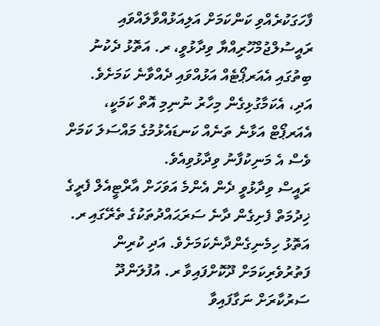ފާހަގަކުރެއްވި ކަންކަމަށް އަލިއަޅުއްވާލައްވައި ރައީސުލްޖުމްހޫރިއްޔާ ވިދާޅުވީ، ރ. އަތޮޅު ދެކުނު ބިތުގައި އެއަރޕޯޓެއް އަޅުއްވައި ދެއްވާނެ ކަމަށެވެ. އަދި، އެކަމާގުޅިގެން މިހާރު ނުނިމި އޮތް ކަމަކީ، އެއަރޕޯޓް އަޅާނެ ތަނެއް ކަނޑައެޅުމުގެ މައްސަލަ ކަމަށް ވެސް އެ މަނިކުފާނު ވިދާޅުވިއެވެ.
ރައީސް ވިދާޅުވީ ދެން އެންމެ އަވަހަށް އާރްޓީއެލް ފެރީގެ ޚިދުމަތް ފެށިގެން ދާނެ ސަރަޙައްދުތަކުގެ ތެރޭގައި ރ. އަތޮޅު ހިމެނިގެންދާނެކަމަށެވެ. އަދި ކުރިން ފަތުރުވެރިކަމަށް ދޫކޮށްފައިވާ ރ. އުފުލަންދޫ ސަރުކާރަށް ނަގާފައިވާ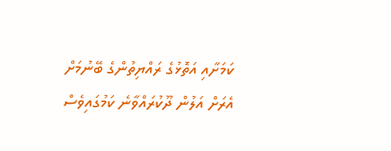ކަމަށާއި އަތޮޅުގެ ރައްޔިތުންގެ ބޭނުމަށް އެރަށް އަލުން ދޫކުރައްވާނެ ކަމުގައިވެސް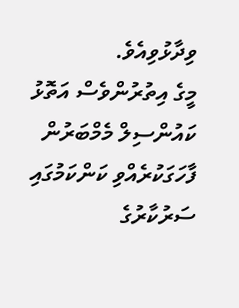ވިދާޅުވިއެވެ.
މީގެ އިތުރުންވެސް އަތޮޅު ކައުންސިލް މެމްބަރުން ފާހަގަކުރެއްވި ކަންކަމުގައި ސަރުކާރުގެ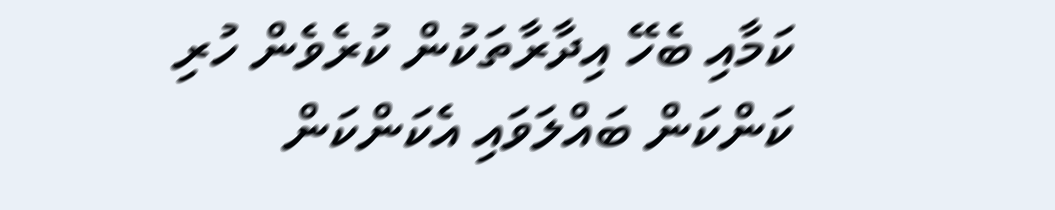ކަމާއި ބެހޭ އިދާރާތަކުން ކުރެވެން ހުރި ކަންކަން ބައްލަވައި އެކަންކަން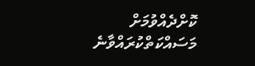ކޮށްދެއްވުމަށް މަސައްކަތްކުރައްވާނެ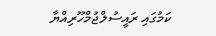ކަމުގައި ރައީސުލްޖުމްހޫރިއްޔާ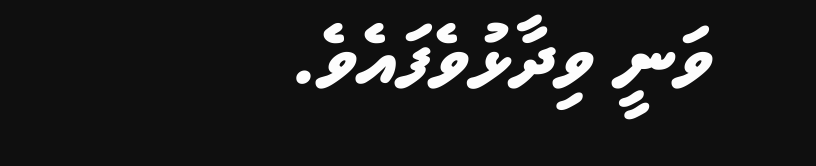ވަނީ ވިދާޅުވެފައެވެ.